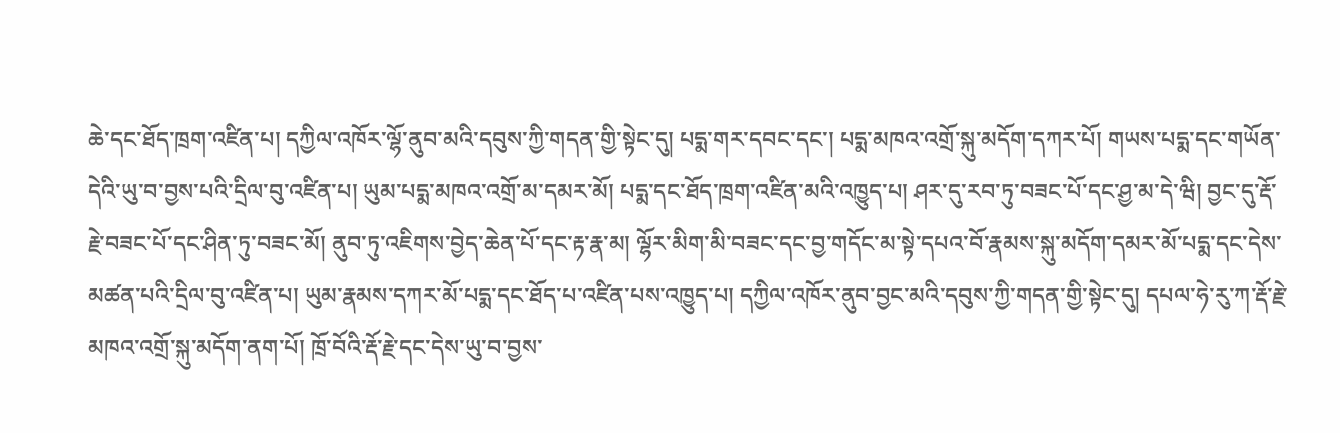ཆེ་དང་ཐོད་ཁྲག་འཛིན་པ། དཀྱིལ་འཁོར་ལྷོ་ནུབ་མའི་དབུས་ཀྱི་གདན་གྱི་སྟེང་དུ། པདྨ་གར་དབང་དང་། པདྨ་མཁའ་འགྲོ་སྐུ་མདོག་དཀར་པོ། གཡས་པདྨ་དང་གཡོན་དེའི་ཡུ་བ་བྱས་པའི་དྲིལ་བུ་འཛིན་པ། ཡུམ་པདྨ་མཁའ་འགྲོ་མ་དམར་མོ། པདྨ་དང་ཐོད་ཁྲག་འཛིན་མའི་འཁྱུད་པ། ཤར་དུ་རབ་ཏུ་བཟང་པོ་དང་ཤྱ་མ་དེ་ཝི། བྱང་དུ་རྡོ་རྗེ་བཟང་པོ་དང་ཤིན་ཏུ་བཟང་མོ། ནུབ་ཏུ་འཇིགས་བྱེད་ཆེན་པོ་དང་རྟ་རྣ་མ། ལྷོར་མིག་མི་བཟང་དང་བྱ་གདོང་མ་སྟེ་དཔའ་བོ་རྣམས་སྐུ་མདོག་དམར་མོ་པདྨ་དང་དེས་མཚན་པའི་དྲིལ་བུ་འཛིན་པ། ཡུམ་རྣམས་དཀར་མོ་པདྨ་དང་ཐོད་པ་འཛིན་པས་འཁྱུད་པ། དཀྱིལ་འཁོར་ནུབ་བྱང་མའི་དབུས་ཀྱི་གདན་གྱི་སྟེང་དུ། དཔལ་ཧེ་རུ་ཀ་རྡོ་རྗེ་མཁའ་འགྲོ་སྐུ་མདོག་ནག་པོ། ཁྲོ་བོའི་རྡོ་རྗེ་དང་དེས་ཡུ་བ་བྱས་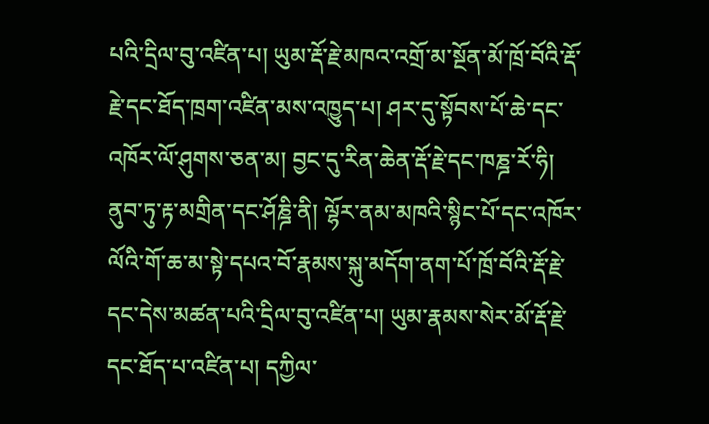པའི་དྲིལ་བུ་འཛིན་པ། ཡུམ་རྡོ་རྗེ་མཁའ་འགྲོ་མ་སྔོན་མོ་ཁྲོ་བོའི་རྡོ་རྗེ་དང་ཐོད་ཁྲག་འཛིན་མས་འཁྱུད་པ། ཤར་དུ་སྟོབས་པོ་ཆེ་དང་འཁོར་ལོ་ཤུགས་ཅན་མ། བྱང་དུ་རིན་ཆེན་རྡོ་རྗེ་དང་ཁཎྜ་རོ་ཧི། ནུབ་ཏུ་རྟ་མགྲིན་དང་ཤོཎྜི་ནི། ལྷོར་ནམ་མཁའི་སྙིང་པོ་དང་འཁོར་ལོའི་གོ་ཆ་མ་སྟེ་དཔའ་བོ་རྣམས་སྐུ་མདོག་ནག་པོ་ཁྲོ་བོའི་རྡོ་རྗེ་དང་དེས་མཚན་པའི་དྲིལ་བུ་འཛིན་པ། ཡུམ་རྣམས་སེར་མོ་རྡོ་རྗེ་དང་ཐོད་པ་འཛིན་པ། དཀྱིལ་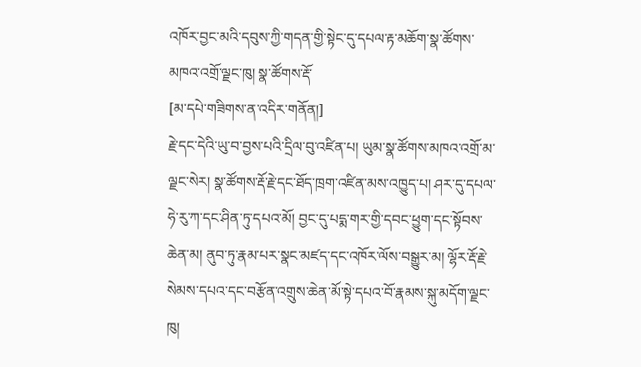འཁོར་བྱང་མའི་དབུས་ཀྱི་གདན་གྱི་སྟེང་དུ་དཔལ་རྟ་མཆོག་སྣ་ཚོགས་མཁའ་འགྲོ་ལྗང་ཁུ། སྣ་ཚོགས་རྡོ་
[མ་དཔེ་གཟིགས་ན་འདིར་གནོན།]
རྗེ་དང་དེའི་ཡུ་བ་བྱས་པའི་དྲིལ་བུ་འཛིན་པ། ཡུམ་སྣ་ཚོགས་མཁའ་འགྲོ་མ་ལྗང་སེར། སྣ་ཚོགས་རྡོ་རྗེ་དང་ཐོད་ཁྲག་འཛིན་མས་འཁྱུད་པ། ཤར་དུ་དཔལ་ཧེ་རུ་ཀ་དང་ཤིན་ཏུ་དཔའ་མོ། བྱང་དུ་པདྨ་གར་གྱི་དབང་ཕྱུག་དང་སྟོབས་ཆེན་མ། ནུབ་ཏུ་རྣམ་པར་སྣང་མཛད་དང་འཁོར་ལོས་བསྒྱུར་མ། ལྷོར་རྡོ་རྗེ་སེམས་དཔའ་དང་བརྩོན་འགྲུས་ཆེན་མོ་སྟེ་དཔའ་བོ་རྣམས་སྐུ་མདོག་ལྗང་ཁུ།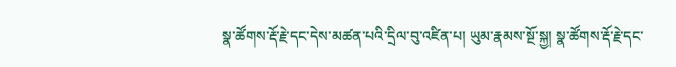སྣ་ཚོགས་རྡོ་རྗེ་དང་དེས་མཚན་པའི་དྲིལ་བུ་འཛིན་པ། ཡུམ་རྣམས་སྔོ་སྐྱ། སྣ་ཚོགས་རྡོ་རྗེ་དང་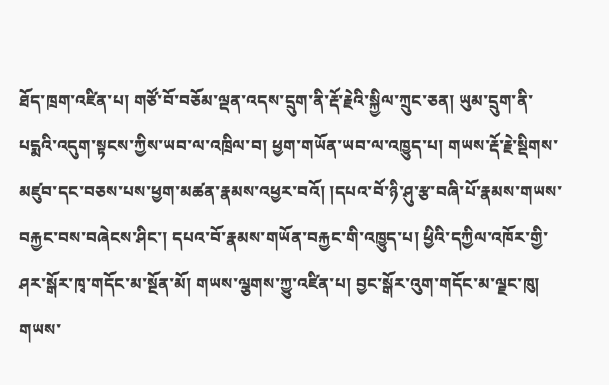ཐོད་ཁྲག་འཛིན་པ། གཙོ་བོ་བཅོམ་ལྡན་འདས་དྲུག་ནི་རྡོ་རྗེའི་སྐྱིལ་ཀྲུང་ཅན། ཡུམ་དྲུག་ནི་པདྨའི་འདུག་སྟངས་ཀྱིས་ཡབ་ལ་འཁྲིལ་བ། ཕྱག་གཡོན་ཡབ་ལ་འཁྱུད་པ། གཡས་རྡོ་རྗེ་སྡིགས་མཛུབ་དང་བཅས་པས་ཕྱག་མཚན་རྣམས་འཕྱར་བའོ། །དཔའ་བོ་ཉི་ཤུ་རྩ་བཞི་པོ་རྣམས་གཡས་བརྐྱང་བས་བཞེངས་ཤིང་། དཔའ་བོ་རྣམས་གཡོན་བརྐྱང་གི་འཁྱུད་པ། ཕྱིའི་དཀྱིལ་འཁོར་གྱི་ཤར་སྒོར་ཁྭ་གདོང་མ་སྔོན་མོ། གཡས་ལྕགས་ཀྱུ་འཛིན་པ། བྱང་སྒོར་འུག་གདོང་མ་ལྗང་ཁུ། གཡས་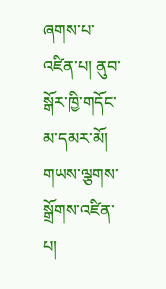ཞགས་པ་འཛིན་པ། ནུབ་སྒོར་ཁྱི་གདོང་མ་དམར་མོ། གཡས་ལྕགས་སྒྲོགས་འཛིན་པ།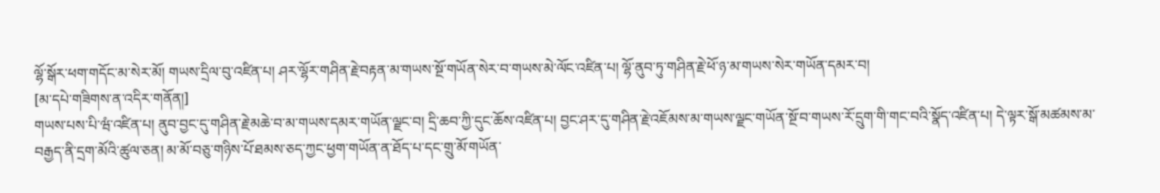ལྷོ་སྒོར་ཕག་གདོང་མ་སེར་མོ། གཡས་དྲིལ་བུ་འཛིན་པ། ཤར་ལྷོར་གཤིན་རྗེ་བརྟན་མ་གཡས་སྔོ་གཡོན་སེར་བ་གཡས་མེ་ལོང་འཛིན་པ། ལྷོ་ནུབ་ཏུ་གཤིན་རྗེ་ཕོ་ཉ་མ་གཡས་སེར་གཡོན་དམར་བ།
[མ་དཔེ་གཟིགས་ན་འདིར་གནོན།]
གཡས་པས་པི་ཝཾ་འཛིན་པ། ནུབ་བྱང་དུ་གཤིན་རྗེ་མཆེ་བ་མ་གཡས་དམར་གཡོན་ལྗང་བ། དྲི་ཆབ་ཀྱི་དུང་ཆོས་འཛིན་པ། བྱང་ཤར་དུ་གཤིན་རྗེ་འཇོམས་མ་གཡས་ལྗང་གཡོན་སྔོ་བ་གཡས་རོ་དྲུག་གི་གང་བའི་སྣོད་འཛིན་པ། དེ་ལྟར་སྒོ་མཚམས་མ་བརྒྱད་ནི་དྲག་མོའི་ཚུལ་ཅན། མ་མོ་བཅུ་གཉིས་པོ་ཐམས་ཅད་ཀྱང་ཕྱག་གཡོན་ན་ཐོད་པ་དང་གྲུ་མོ་གཡོན་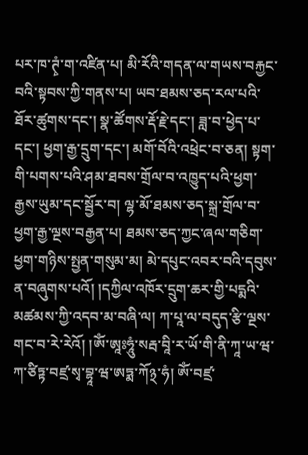པར་ཁ་ཊྭཾ་ག་འཛིན་པ། མི་རོའི་གདན་ལ་གཡས་བརྐྱང་བའི་སྟབས་ཀྱི་གནས་པ། ཡབ་ཐམས་ཅད་རལ་པའི་ཐོར་ཚུགས་དང་། སྣ་ཚོགས་རྡོ་རྗེ་དང་། ཟླ་བ་ཕྱེད་པ་དང་། ཕྱག་རྒྱ་དྲུག་དང་། མགོ་བོའི་འཕྲེང་བ་ཅན། སྟག་གི་པགས་པའི་ཤམ་ཐབས་གྲོལ་བ་འཁྱུད་པའི་ཕྱག་རྒྱས་ཡུམ་དང་སྦྱོར་བ། ལྷ་མོ་ཐམས་ཅད་སྐྲ་གྲོལ་བ་ཕྱག་རྒྱ་ལྔས་བརྒྱན་པ། ཐམས་ཅད་ཀྱང་ཞལ་གཅིག་ཕྱག་གཉིས་སྤྱན་གསུམ་མ། མེ་དཔུང་འབར་བའི་དབུས་ན་བཞུགས་པའོ། །དཀྱིལ་འཁོར་དྲུག་ཆར་གྱི་པདྨའི་མཚམས་ཀྱི་འདབ་མ་བཞི་ལ། ཀ་པཱ་ལ་བདུད་རྩི་ལྔས་གང་བ་རེ་རེའོ། །ཨོཾ་ཨཱཿཧཱུཾ་སརྦ་བཱི་ར་ཡོ་གི་ནི་ཀཱ་ཡ་ཝ་ཀ་ཙིཏྟ་བཛྲ་སྭ་བྷཱ་ཝ་ཨཏྨ་ཀོ྅་ཧཾ། ཨོཾ་བཛྲ་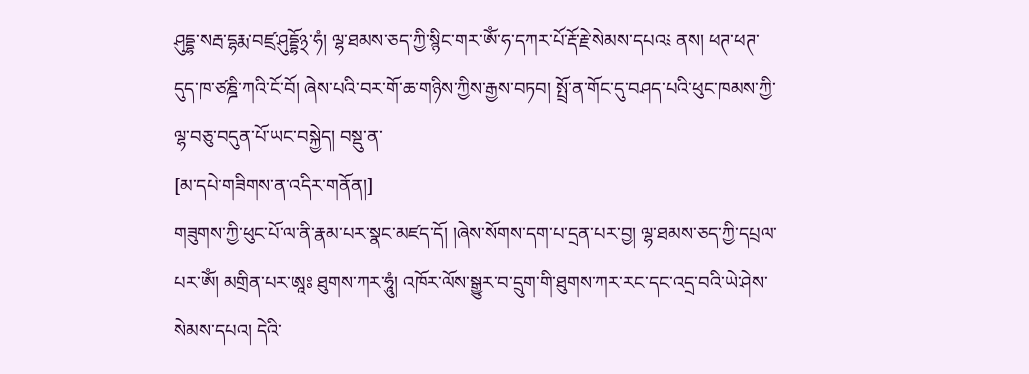ཤུདྡྷ་སརྦ་དྷརྨ་བཛྲ་ཤུདྡྷོ྅་ཧཾ། ལྷ་ཐམས་ཅད་ཀྱི་སྙིང་གར་ཨོཾ་ཧ་དཀར་པོ་རྡོ་རྗེ་སེམས་དཔའ༴ ནས། ཕཊ་ཕཊ་དུད་ཁ་ཙཎྜི་ཀའི་ངོ་བོ། ཞེས་པའི་བར་གོ་ཆ་གཉིས་ཀྱིས་རྒྱས་བཏབ། སྤྲོ་ན་གོང་དུ་བཤད་པའི་ཕུང་ཁམས་ཀྱི་ལྷ་བཅུ་བདུན་པོ་ཡང་བསྐྱེད། བསྡུ་ན་
[མ་དཔེ་གཟིགས་ན་འདིར་གནོན།]
གཟུགས་ཀྱི་ཕུང་པོ་ལ་ནི་རྣམ་པར་སྣང་མཛད་དོ། །ཞེས་སོགས་དག་པ་དྲན་པར་བྱ། ལྷ་ཐམས་ཅད་ཀྱི་དཔྲལ་པར་ཨོཾ། མགྲིན་པར་ཨཱཿ ཐུགས་ཀར་ཧཱུཾ། འཁོར་ལོས་སྒྱུར་བ་དྲུག་གི་ཐུགས་ཀར་རང་དང་འདྲ་བའི་ཡེ་ཤེས་སེམས་དཔའ། དེའི་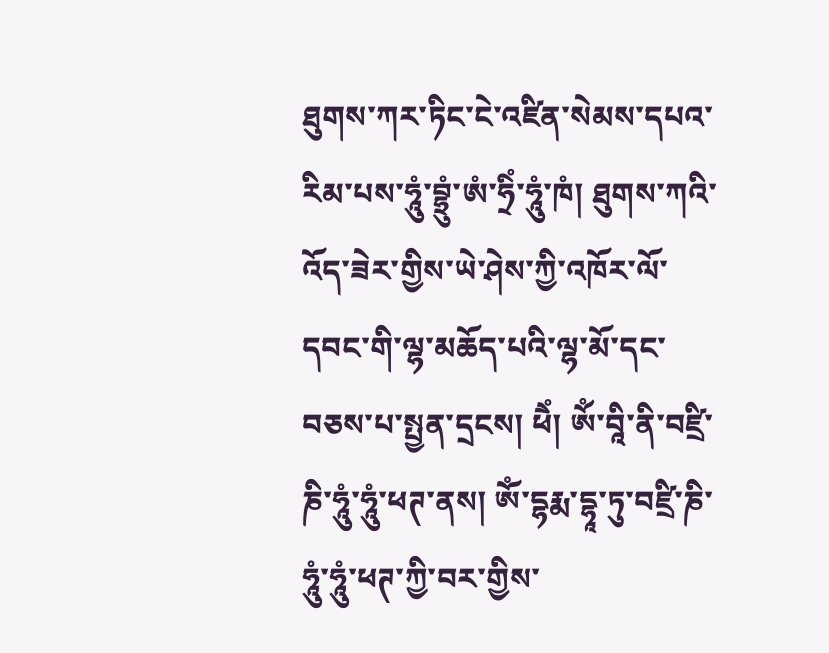ཐུགས་ཀར་ཏིང་ངེ་འཛིན་སེམས་དཔའ་རིམ་པས་ཧཱུཾ་བྷྲུཾ་ཨཾ་ཧྲིཾ་ཧཱུཾ་ཁཾ། ཐུགས་ཀའི་འོད་ཟེར་གྱིས་ཡེ་ཤེས་ཀྱི་འཁོར་ལོ་དབང་གི་ལྷ་མཆོད་པའི་ལྷ་མོ་དང་བཅས་པ་སྤྱན་དྲངས། ཕཻཾ། ཨོཾ་བཱི་ནི་བཛྲི་ཎི་ཧཱུཾ་ཧཱུཾ་ཕཊ་ནས། ཨོཾ་དྷརྨ་དྷཱ་ཏུ་བཛྲི་ཎི་ཧཱུཾ་ཧཱུཾ་ཕཊ་ཀྱི་བར་གྱིས་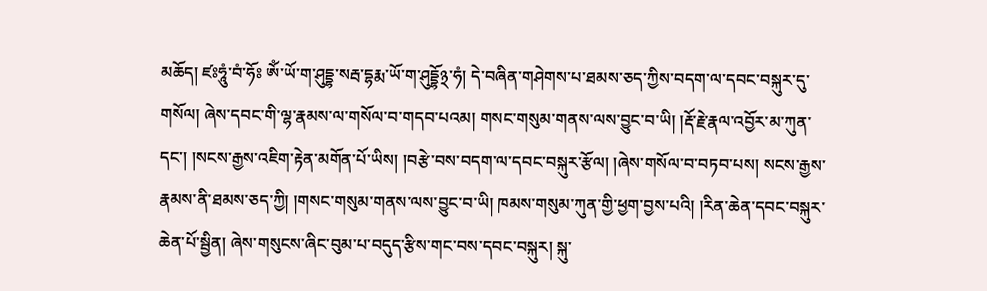མཆོད། ཛཿཧཱུཾ་བཾ་ཧོཿ ཨོཾ་ཡོ་ག་ཤུདྡྷ་སརྦ་དྷརྨ་ཡོ་ག་ཤུདྡྷོ྅་ཧཾ། དེ་བཞིན་གཤེགས་པ་ཐམས་ཅད་ཀྱིས་བདག་ལ་དབང་བསྐུར་དུ་གསོལ། ཞེས་དབང་གི་ལྷ་རྣམས་ལ་གསོལ་བ་གདབ་པའམ། གསང་གསུམ་གནས་ལས་བྱུང་བ་ཡི། །རྡོ་རྗེ་རྣལ་འབྱོར་མ་ཀུན་དང་། །སངས་རྒྱས་འཇིག་རྟེན་མགོན་པོ་ཡིས། །བརྩེ་བས་བདག་ལ་དབང་བསྐུར་རྩོལ། །ཞེས་གསོལ་བ་བཏབ་པས། སངས་རྒྱས་རྣམས་ནི་ཐམས་ཅད་ཀྱི། །གསང་གསུམ་གནས་ལས་བྱུང་བ་ཡི། ཁམས་གསུམ་ཀུན་གྱི་ཕྱག་བྱས་པའི། །རིན་ཆེན་དབང་བསྐུར་ཆེན་པོ་སྦྱིན། ཞེས་གསུངས་ཞིང་བུམ་པ་བདུད་རྩིས་གང་བས་དབང་བསྐུར། སྐུ་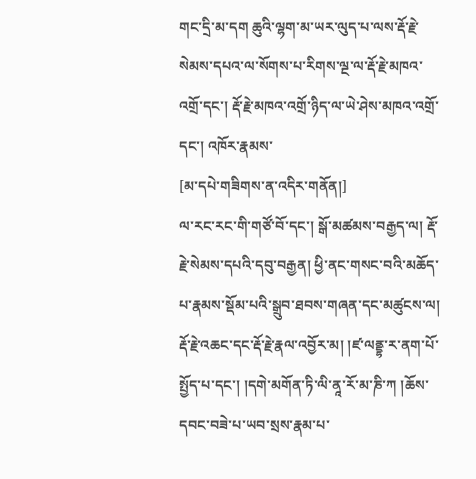གང་དྲི་མ་དག ཆུའི་ལྷག་མ་ཡར་ལུད་པ་ལས་རྡོ་རྗེ་སེམས་དཔའ་ལ་སོགས་པ་རིགས་ལྔ་ལ་རྡོ་རྗེ་མཁའ་འགྲོ་དང་། རྡོ་རྗེ་མཁའ་འགྲོ་ཉིད་ལ་ཡེ་ཤེས་མཁའ་འགྲོ་དང་། འཁོར་རྣམས་
[མ་དཔེ་གཟིགས་ན་འདིར་གནོན།]
ལ་རང་རང་གི་གཙོ་བོ་དང་། སྒོ་མཚམས་བརྒྱད་ལ། རྡོ་རྗེ་སེམས་དཔའི་དབུ་བརྒྱན། ཕྱི་ནང་གསང་བའི་མཆོད་པ་རྣམས་སྡོམ་པའི་སྒྲུབ་ཐབས་གཞན་དང་མཚུངས་ལ། རྡོ་རྗེ་འཆང་དང་རྡོ་རྗེ་རྣལ་འབྱོར་མ། །ཛ་ལནྡྷ་ར་ནག་པོ་སྤྱོད་པ་དང་། །དགེ་མགོན་ཏི་ལི་ནཱ་རོ་མ་ཎི་ཀ །ཆོས་དབང་བཟེ་པ་ཡབ་སྲས་རྣམ་པ་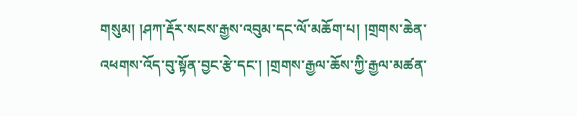གསུམ། །ཤཀ་རྡོར་སངས་རྒྱས་འབུམ་དང་ལོ་མཆོག་པ། །གྲགས་ཆེན་འཕགས་འོད་བུ་སྟོན་བྱང་རྩེ་དང་། །གྲགས་རྒྱལ་ཆོས་ཀྱི་རྒྱལ་མཚན་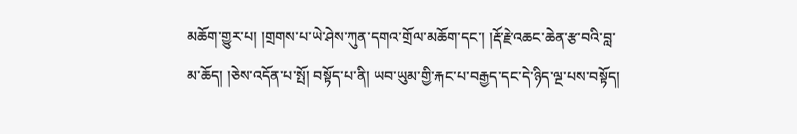མཆོག་གྱུར་པ། །གྲགས་པ་ཡེ་ཤེས་ཀུན་དགའ་གྲོལ་མཆོག་དང་། །རྡོ་རྗེ་འཆང་ཆེན་རྩ་བའི་བླ་མ་ཆོད། །ཅེས་འདོན་པ་སྤོ། བསྟོད་པ་ནི། ཡབ་ཡུམ་གྱི་རྐང་པ་བརྒྱད་དང་དེ་ཉིད་ལྔ་པས་བསྟོད།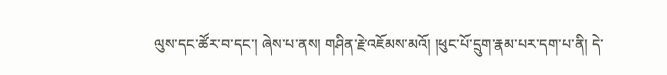ལུས་དང་ཚོར་བ་དང་། ཞེས་པ་ནས། གཤིན་རྗེ་འཇོམས་མའོ། །ཕུང་པོ་དྲུག་རྣམ་པར་དག་པ་ནི། དེ་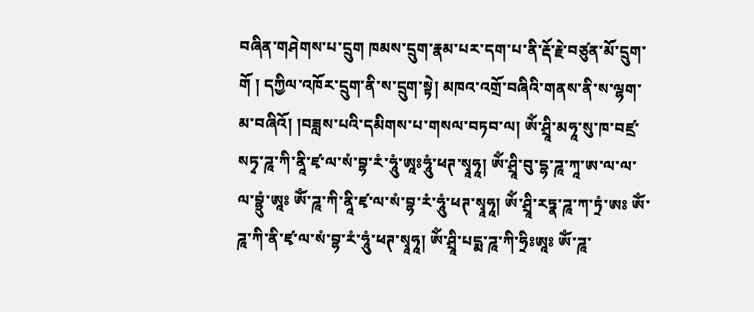བཞིན་གཤེགས་པ་དྲུག ཁམས་དྲུག་རྣམ་པར་དག་པ་ནི་རྡོ་རྗེ་བཙུན་མོ་དྲུག་གོ ། དཀྱིལ་འཁོར་དྲུག་ནི་ས་དྲུག་སྟེ། མཁའ་འགྲོ་བཞིའི་གནས་ནི་ས་ལྷག་མ་བཞིའོ། །བཟླས་པའི་དམིགས་པ་གསལ་བཏབ་ལ། ཨོཾ་ཤྲཱི་མཧཱ་སུ་ཁ་བཛྲ་སཏྭ་ཌཱ་ཀི་ནཱི་ཛྭ་ལ་སཾ་བྷ་རཾ་ཧཱུཾ་ཨཱཿཧཱུཾ་ཕཊ་སྭཱཧཱ། ཨོཾ་ཤྲཱི་བུ་དྷ་ཌཱ་ཀཱ་ཨ་ལ་ལ་ལ་བྷྲུཾ་ཨཱཿ ཨོཾ་ཌཱ་ཀི་ནཱི་ཛྭ་ལ་སཾ་བྷ་རཾ་ཧཱུཾ་ཕཊ་སྭཱཧཱ། ཨོཾ་ཤྲཱི་རཏྣ་ཌཱ་ཀ་ཏྲཾ་ཨཿ ཨོཾ་ཌཱ་ཀི་ནི་ཛྭ་ལ་སཾ་བྷ་རཾ་ཧཱུཾ་ཕཊ་སྭཱཧཱ། ཨོཾ་ཤྲཱི་པདྨ་ཌཱ་ཀི་ཧྲིཿཨཱཿ ཨོཾ་ཌཱ་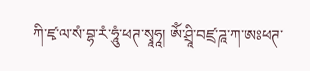ཀི་ཛྭ་ལ་སཾ་བྷ་རཾ་ཧཱུཾ་ཕཊ་སྭཱཧཱ། ཨོཾ་ཤྲཱི་བཛྲ་ཌཱ་ཀ་ཨཿཕཊ་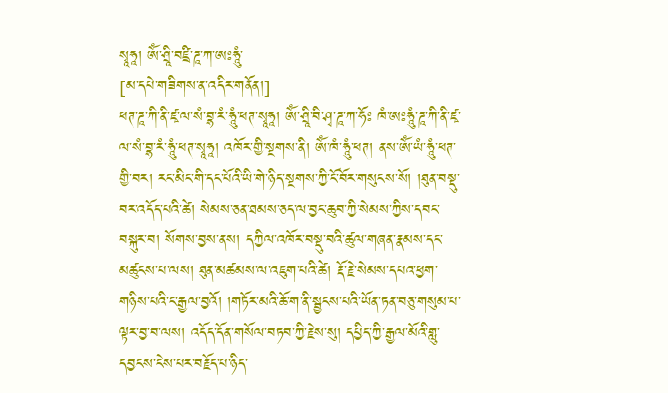སྭཱཧཱ། ཨོཾ་ཤྲཱི་བཛྲི་ཌཱ་ཀ་ཨཿཧཱུཾ་
[མ་དཔེ་གཟིགས་ན་འདིར་གནོན།]
ཕཊ་ཌཱ་ཀི་ནི་ཛྭ་ལ་སཾ་བྷ་རཾ་ཧཱུཾ་ཕཊ་སྭཱཧཱ། ཨོཾ་ཤྲཱི་བི་ཤྭ་ཌཱ་ཀ་ཧོཿ ཁཾ་ཨཿཧཱུཾ་ཌཱ་ཀི་ནི་ཛྭ་ལ་སཾ་བྷ་རཾ་ཧཱུཾ་ཕཊ་སྭཱཧཱ། འཁོར་གྱི་སྔགས་ནི། ཨོཾ་ཁཾ་ཧཱུཾ་ཕཊ། ནས་ཨོཾ་ཡཾ་ཧཱུཾ་ཕཊ་གྱི་བར། རང་མིང་གི་དང་པོའི་ཡི་གེ་ཉིད་སྔགས་ཀྱི་ངོ་བོར་གསུངས་སོ། །ཐུན་བསྡུ་བར་འདོད་པའི་ཚེ། སེམས་ཅན་ཐམས་ཅད་ལ་བྱང་ཆུབ་ཀྱི་སེམས་ཀྱིས་དབང་བསྐུར་བ། སོགས་བྱས་ནས། དཀྱིལ་འཁོར་བསྡུ་བའི་ཚུལ་གཞན་རྣམས་དང་མཚུངས་པ་ལས། ཐུན་མཚམས་ལ་འཇུག་པའི་ཚེ། རྡོ་རྗེ་སེམས་དཔའ་ཕྱག་གཉིས་པའི་ང་རྒྱལ་བྱའོ། །གཏོར་མའི་ཆོ་ག་ནི་སྦྱངས་པའི་ཡོན་ཏན་བཅུ་གསུམ་པ་ལྟར་བྱ་བ་ལས། འདོད་དོན་གསོལ་བཏབ་ཀྱི་རྗེས་སུ། དཔྱིད་ཀྱི་རྒྱལ་མོའི་གླུ་དབྱངས་ངེས་པར་བརྗོད་པ་ཉིད་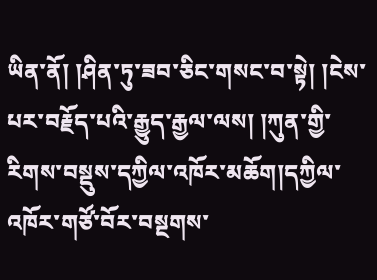ཡིན་ནོ། །ཤིན་ཏུ་ཟབ་ཅིང་གསང་བ་སྟེ། །ངེས་པར་བརྗོད་པའི་རྒྱུད་རྒྱལ་ལས། །ཀུན་གྱི་རིགས་བསྡུས་དཀྱིལ་འཁོར་མཆོག།དཀྱིལ་འཁོར་གཙོ་བོར་བསྔགས་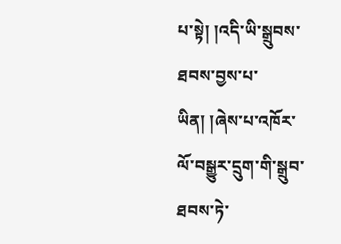པ་སྟེ། །འདི་ཡི་སྒྲུབས་ཐབས་བྱས་པ་ཡིན། །ཞེས་པ་འཁོར་ལོ་བསྒྱུར་དྲུག་གི་སྒྲུབ་ཐབས་ཏེ་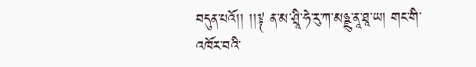བདུན་པའོ།། །།༈ ན་མ་ཤྲཱི་ཧེ་རུ་ཀ་མཉྫུ་ནཱ་ཐཱ་ཡ། གང་གི་འཁོར་བའི་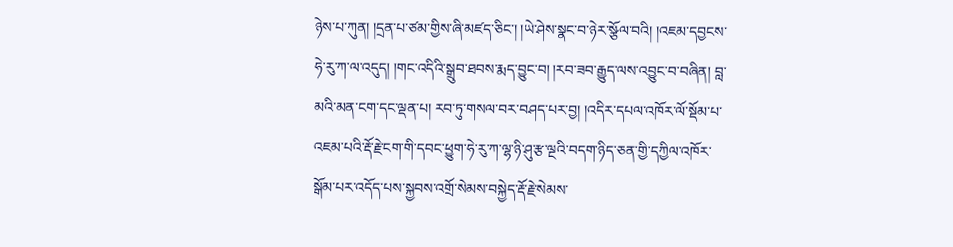ཉེས་པ་ཀུན། །དྲན་པ་ཙམ་གྱིས་ཞི་མཛད་ཅིང་། །ཡེ་ཤེས་སྣང་བ་ཉེར་སྩོལ་བའི། །འཇམ་དབྱངས་ཧེ་རུ་ཀ་ལ་འདུད། །གང་འདིའི་སྒྲུབ་ཐབས་རྨད་བྱུང་བ། །རབ་ཟབ་རྒྱུད་ལས་འབྱུང་བ་བཞིན། བླ་མའི་མན་ངག་དང་ལྡན་པ། རབ་ཏུ་གསལ་བར་བཤད་པར་བྱ། །འདིར་དཔལ་འཁོར་ལོ་སྡོམ་པ་འཇམ་པའི་རྡོ་རྗེ་ངག་གི་དབང་ཕྱུག་ཧེ་རུ་ཀ་ལྷ་ཉི་ཤུ་རྩ་ལྔའི་བདག་ཉིད་ཅན་གྱི་དཀྱིལ་འཁོར་སྒོམ་པར་འདོད་པས་སྐྱབས་འགྲོ་སེམས་བསྐྱེད་རྡོ་རྗེ་སེམས་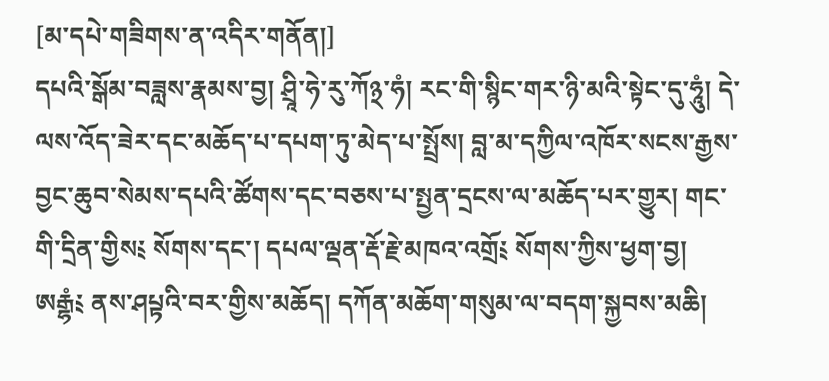[མ་དཔེ་གཟིགས་ན་འདིར་གནོན།]
དཔའི་སྒོམ་བཟླས་རྣམས་བྱ། ཤྲཱི་ཧེ་རུ་ཀོ྅་ཧཾ། རང་གི་སྙིང་གར་ཉི་མའི་སྟེང་དུ་ཧཱུཾ། དེ་ལས་འོད་ཟེར་དང་མཆོད་པ་དཔག་ཏུ་མེད་པ་སྤྲོས། བླ་མ་དཀྱིལ་འཁོར་སངས་རྒྱས་བྱང་ཆུབ་སེམས་དཔའི་ཚོགས་དང་བཅས་པ་སྤྱན་དྲངས་ལ་མཆོད་པར་གྱུར། གང་གི་དྲིན་གྱིས༴ སོགས་དང་། དཔལ་ལྡན་རྡོ་རྗེ་མཁའ་འགྲོ༴ སོགས་ཀྱིས་ཕྱག་བྱ། ཨརྒྷཾ༴ ནས་ཤཔྟའི་བར་གྱིས་མཆོད། དཀོན་མཆོག་གསུམ་ལ་བདག་སྐྱབས་མཆི།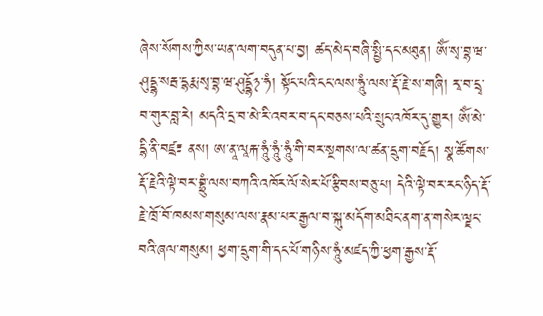ཞེས་སོགས་ཀྱིས་ཡན་ལག་བདུན་པ་བྱ། ཚད་མེད་བཞི་སྤྱི་དང་མཐུན། ཨོཾ་སྭ་བྷ་ཝ་ཤུདྡྷ་སརྦ་དྷརྨ་སྭ་བྷ་ཝ་ཤུདྡྷོ྅་ཧཾ། སྟོང་པའི་ངང་ལས་ཧཱུཾ་ལས་རྡོ་རྗེ་ས་གཞི། རྭ་བ་དྲྭ་བ་གུར་བླ་རེ། མདའི་དྲ་བ་མེ་རི་འབར་བ་དང་བཅས་པའི་སྲུང་འཁོར་དུ་གྱུར། ཨོཾ་མེ་དྷི་ནི་བཛྲ༴ ནས། ཨ་ནཱ་ལཱརྐ་ཧཱུཾ་ཧཱུཾ་ཧཱུཾ་གི་བར་སྔགས་ལ་ཚན་དྲུག་བརྗོད། སྣ་ཚོགས་རྡོ་རྗེའི་ལྟེ་བར་བྷྲུཾ་ལས་བཀའི་འཁོར་ལོ་སེར་པོ་རྩིབས་བཅུ་པ། དེའི་ལྟེ་བར་རང་ཉིད་རྡོ་རྗེ་ཁྲོ་བོ་ཁམས་གསུམ་ལས་རྣམ་པར་རྒྱལ་བ་སྐུ་མདོག་མཐིང་ནག་ན་གསེར་ལྗང་བའི་ཞལ་གསུམ། ཕྱག་དྲུག་གི་དང་པོ་གཉིས་ཧཱུཾ་མཛད་ཀྱི་ཕྱག་རྒྱས་རྡོ་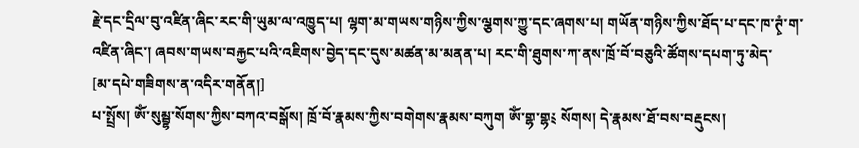རྗེ་དང་དྲིལ་བུ་འཛིན་ཞིང་རང་གི་ཡུམ་ལ་འཁྱུད་པ། ལྷག་མ་གཡས་གཉིས་ཀྱིས་ལྕགས་ཀྱུ་དང་ཞགས་པ། གཡོན་གཉིས་ཀྱིས་ཐོད་པ་དང་ཁ་ཊྭཾ་ག་འཛིན་ཞིང་། ཞབས་གཡས་བརྐྱང་པའི་འཇིགས་བྱེད་དང་དུས་མཚན་མ་མནན་པ། རང་གི་ཐུགས་ཀ་ནས་ཁྲོ་བོ་བཅུའི་ཚོགས་དཔག་ཏུ་མེད་
[མ་དཔེ་གཟིགས་ན་འདིར་གནོན།]
པ་སྤྲོས། ཨོཾ་སུམྦྷ་སོགས་ཀྱིས་བཀའ་བསྒོས། ཁྲོ་བོ་རྣམས་ཀྱིས་བགེགས་རྣམས་བཀུག ཨོཾ་གྷ་གྷ༴ སོགས། དེ་རྣམས་ཐོ་བས་བརྡུངས།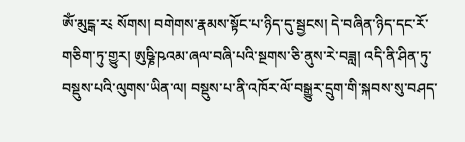ཨོཾ་མུངྒ་ར༴ སོགས། བགེགས་རྣམས་སྟོང་པ་ཉིད་དུ་སྦྱངས། དེ་བཞིན་ཉིད་དང་རོ་གཅིག་ཏུ་གྱུར། ཨུཥྞི་ཥའམ་ཞལ་བཞི་པའི་སྔགས་ཅི་ནུས་རེ་བཟླ། འདི་ནི་ཤིན་ཏུ་བསྡུས་པའི་ལུགས་ཡིན་ལ། བསྡུས་པ་ནི་འཁོར་ལོ་བསྒྱུར་དྲུག་གི་སྐབས་སུ་བཤད་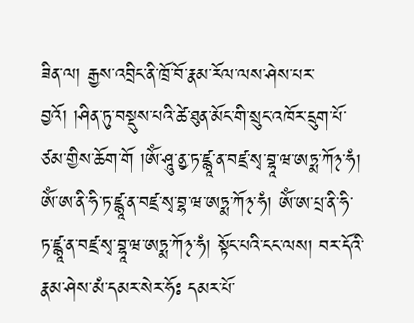ཟིན་ལ། རྒྱས་འབྲིང་ནི་ཁྲོ་བོ་རྣམ་རོལ་ལས་ཤེས་པར་བྱའོ། །ཤིན་ཏུ་བསྡུས་པའི་ཚེ་ཐུན་མོང་གི་སྲུང་འཁོར་དྲུག་པོ་ཙམ་གྱིས་ཆོག་གོ །ཨོཾ་ཤཱུ་ནྱ་ཏ་ཛྙཱ་ན་བཛྲ་སྭ་བྷཱ་ཝ་ཨཏྨ་ཀོ྅་ཧཾ། ཨོཾ་ཨ་ནི་ཧི་ཏ་ཛྙཱ་ན་བཛྲ་སྭ་བྷ་ཝ་ཨཏྨ་ཀོ྅་ཧཾ། ཨོཾ་ཨ་པྲ་ནི་ཧི་ཏ་ཛྙཱ་ན་བཛྲ་སྭ་བྷཱ་ཝ་ཨཏྨ་ཀོ྅་ཧཾ། སྟོང་པའི་ངང་ལས། བར་དོའི་རྣམ་ཤེས་མཾ་དམར་སེར་ཧོཿ དམར་པོ་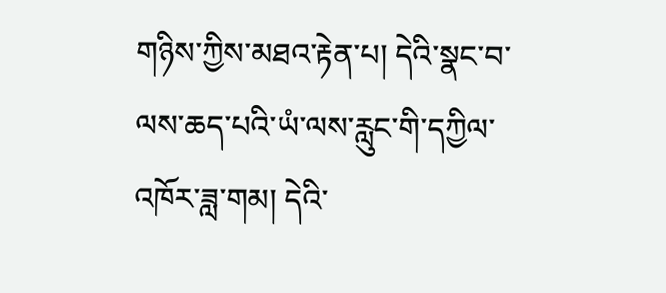གཉིས་ཀྱིས་མཐའ་རྟེན་པ། དེའི་སྣང་བ་ལས་ཆད་པའི་ཡཾ་ལས་རླུང་གི་དཀྱིལ་འཁོར་ཟླ་གམ། དེའི་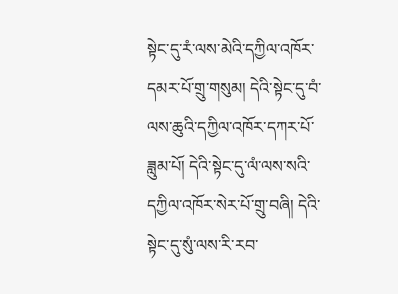སྟེང་དུ་རཾ་ལས་མེའི་དཀྱིལ་འཁོར་དམར་པོ་གྲུ་གསུམ། དེའི་སྟེང་དུ་བཾ་ལས་ཆུའི་དཀྱིལ་འཁོར་དཀར་པོ་ཟླུམ་པོ། དེའི་སྟེང་དུ་ལཾ་ལས་སའི་དཀྱིལ་འཁོར་སེར་པོ་གྲུ་བཞི། དེའི་སྟེང་དུ་སུཾ་ལས་རི་རབ་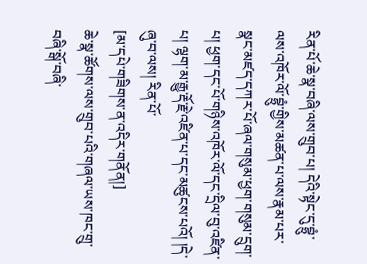རིན་པོ་ཆེ་སྣ་བཞི་ལས་གྲུབ་པ། དེའི་སྟེང་དུ་བྷྲུཾ་ལས་འཁོར་ལོ་བྷྲུཾ་གྱིས་མཚན་པ་ལས་རྣམ་པར་སྣང་མཛད་དཀར་པོ་ཞལ་གསུམ་ཕྱག་གསུམ་དྲུག་པ། ཕྱག་དང་པོ་གཉིས་འཁོར་ལོ་དང་དྲིལ་བུ་འཛིན་པ། ལྷག་མ་རྒྱུ་རྡོ་རྗེ་འཛིན་པ་དང་མཚུངས་པའོ། །དེ་ཞུ་བ་ལས། རིན་པོ་
[མ་དཔེ་གཟིགས་ན་འདིར་གནོན།]
ཆེ་སྣ་ཚོགས་ལས་གྲུབ་པའི་གཞལ་ཡས་ཁང་གྲུ་བཞི་སྒོ་བཞི་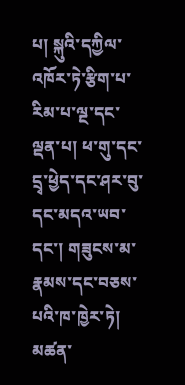པ། སྐུའི་དཀྱིལ་འཁོར་ཏེ་རྩིག་པ་རིམ་པ་ལྔ་དང་ལྡན་པ། ཕ་གུ་དང་དྲྭ་ཕྱེད་དང་ཤར་བུ་དང་མདའ་ཡབ་དང་། གཟུངས་མ་རྣམས་དང་བཅས་པའི་ཁ་ཁྱེར་ཏེ། མཚན་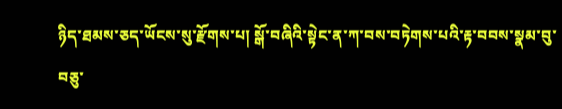ཉིད་ཐམས་ཅད་ཡོངས་སུ་རྫོགས་པ། སྒོ་བཞིའི་སྟེང་ན་ཀ་བས་བཏེགས་པའི་རྟ་བབས་སྣམ་བུ་བཅུ་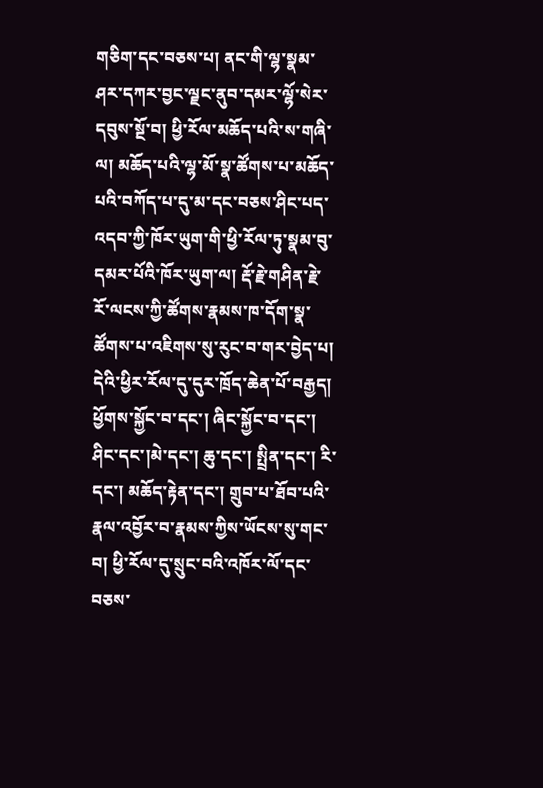གཅིག་དང་བཅས་པ། ནང་གི་ལྷ་སྣམ་ཤར་དཀར་བྱང་ལྗང་ནུབ་དམར་ལྷོ་སེར་དབུས་སྔོ་བ། ཕྱི་རོལ་མཆོད་པའི་ས་གཞི་ལ། མཆོད་པའི་ལྷ་མོ་སྣ་ཚོགས་པ་མཆོད་པའི་བཀོད་པ་དུ་མ་དང་བཅས་ཤིང་པད་འདབ་ཀྱི་ཁོར་ཡུག་གི་ཕྱི་རོལ་ཏུ་སྣམ་བུ་དམར་པོའི་ཁོར་ཡུག་ལ། རྡོ་རྗེ་གཤིན་རྗེ་རོ་ལངས་ཀྱི་ཚོགས་རྣམས་ཁ་དོག་སྣ་ཚོགས་པ་འཇིགས་སུ་རུང་བ་གར་བྱེད་པ། དེའི་ཕྱིར་རོལ་དུ་དུར་ཁྲོད་ཆེན་པོ་བརྒྱད། ཕྱོགས་སྐྱོང་བ་དང་། ཞིང་སྐྱོང་བ་དང་། ཤིང་དང་།མེ་དང་། ཆུ་དང་། སྤྲིན་དང་། རི་དང་། མཆོད་རྟེན་དང་། གྲུབ་པ་ཐོབ་པའི་རྣལ་འབྱོར་བ་རྣམས་ཀྱིས་ཡོངས་སུ་གང་བ། ཕྱི་རོལ་དུ་སྲུང་བའི་འཁོར་ལོ་དང་བཅས་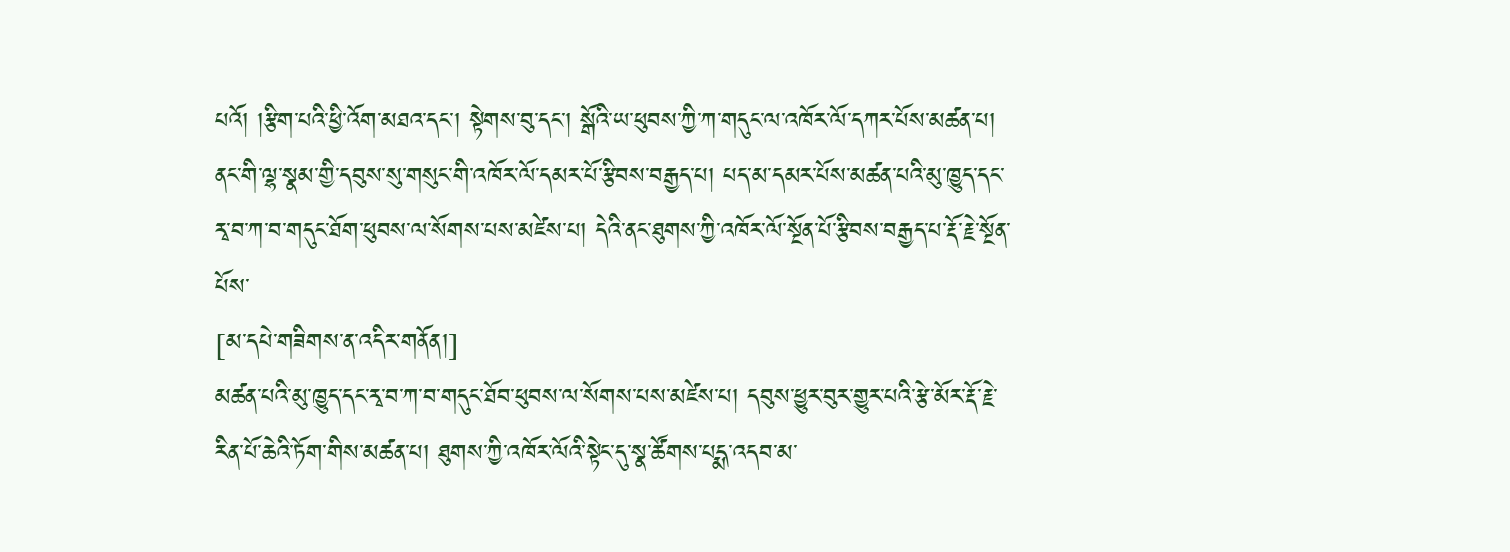པའོ། །རྩིག་པའི་ཕྱི་འོག་མཐའ་དང་། སྟེགས་བུ་དང་། སྒོའི་ཡ་ཕུབས་ཀྱི་ཀ་གདུང་ལ་འཁོར་ལོ་དཀར་པོས་མཚན་པ། ནང་གི་ལྷ་སྣམ་གྱི་དབུས་སུ་གསུང་གི་འཁོར་ལོ་དམར་པོ་རྩིབས་བརྒྱད་པ། པད་མ་དམར་པོས་མཚན་པའི་མུ་ཁྱུད་དང་རྭ་བ་ཀ་བ་གདུང་ཐོག་ཕུབས་ལ་སོགས་པས་མཛེས་པ། དེའི་ནང་ཐུགས་ཀྱི་འཁོར་ལོ་སྔོན་པོ་རྩིབས་བརྒྱད་པ་རྡོ་རྗེ་སྔོན་པོས་
[མ་དཔེ་གཟིགས་ན་འདིར་གནོན།]
མཚན་པའི་མུ་ཁྱུད་དང་རྭ་བ་ཀ་བ་གདུང་ཐོབ་ཕུབས་ལ་སོགས་པས་མཛེས་པ། དབུས་ཕྱུར་བུར་གྱུར་པའི་རྩེ་མོར་རྡོ་རྗེ་རིན་པོ་ཆེའི་ཏོག་གིས་མཚན་པ། ཐུགས་ཀྱི་འཁོར་ལོའི་སྟེང་དུ་སྣ་ཚོགས་པདྨ་འདབ་མ་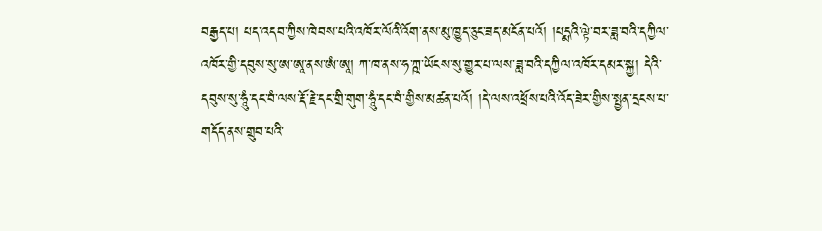བརྒྱད་པ། པད་འདབ་ཀྱིས་ཁེབས་པའི་འཁོར་ལོའི་འོག་ནས་མུ་ཁྱུད་ཅུང་ཟད་མངོན་པའོ། །པདྨའི་ལྟེ་བར་ཟླ་བའི་དཀྱིལ་འཁོར་གྱི་དབུས་སུ་ཨ་ཨཱ་ནས་ཨཾ་ཨཱ། ཀ་ཁ་ནས་ཧ་ཀྵ་ཡོངས་སུ་གྱུར་པ་ལས་ཟླ་བའི་དཀྱིལ་འཁོར་དམར་སྐྱ། དེའི་དབུས་སུ་ཧཱུཾ་དང་བཾ་ལས་རྡོ་རྗེ་དང་གྲི་གུག་ཧཱུཾ་དང་བཾ་གྱིས་མཚན་པའོ། །དེ་ལས་འཕྲོས་པའི་འོད་ཟེར་གྱིས་སྤྱན་དྲངས་པ་གདོད་ནས་གྲུབ་པའི་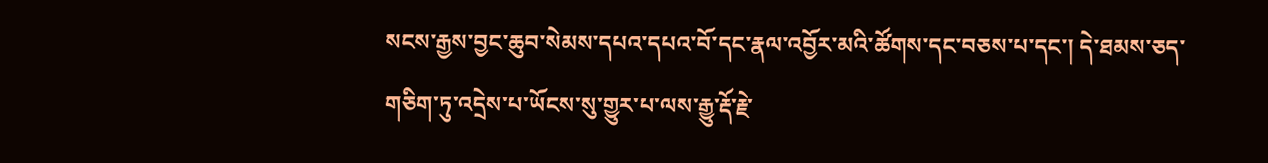སངས་རྒྱས་བྱང་ཆུབ་སེམས་དཔའ་དཔའ་བོ་དང་རྣལ་འབྱོར་མའི་ཚོགས་དང་བཅས་པ་དང་། དེ་ཐམས་ཅད་གཅིག་ཏུ་འདྲེས་པ་ཡོངས་སུ་གྱུར་པ་ལས་རྒྱུ་རྡོ་རྗེ་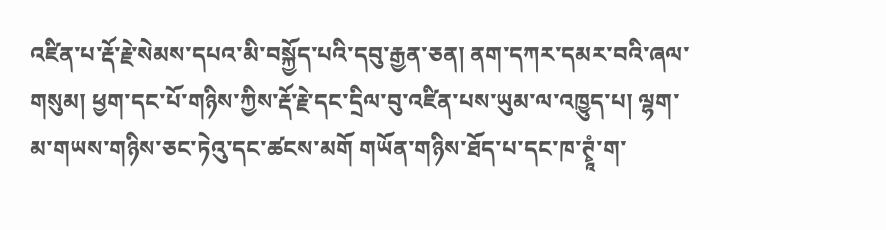འཛིན་པ་རྡོ་རྗེ་སེམས་དཔའ་མི་བསྐྱོད་པའི་དབུ་རྒྱན་ཅན། ནག་དཀར་དམར་བའི་ཞལ་གསུམ། ཕྱག་དང་པོ་གཉིས་ཀྱིས་རྡོ་རྗེ་དང་དྲིལ་བུ་འཛིན་པས་ཡུམ་ལ་འཁྱུད་པ། ལྷག་མ་གཡས་གཉིས་ཅང་ཏེའུ་དང་ཚངས་མགོ གཡོན་གཉིས་ཐོད་པ་དང་ཁ་ཊྭཱཾ་ག་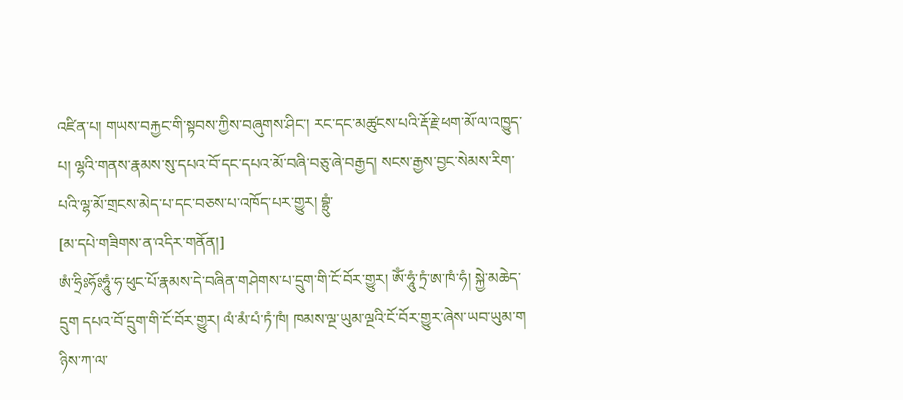འཛིན་པ། གཡས་བརྐྱང་གི་སྟབས་ཀྱིས་བཞུགས་ཤིང་། རང་དང་མཚུངས་པའི་རྡོ་རྗེ་ཕག་མོ་ལ་འཁྱུད་པ། ལྷའི་གནས་རྣམས་སུ་དཔའ་བོ་དང་དཔའ་མོ་བཞི་བཅུ་ཞེ་བརྒྱད། སངས་རྒྱས་བྱང་སེམས་རིག་པའི་ལྷ་མོ་གྲངས་མེད་པ་དང་བཅས་པ་འཁོད་པར་གྱུར། བྷྲུཾ་
[མ་དཔེ་གཟིགས་ན་འདིར་གནོན།]
ཨཾ་ཧྲིཿཧོཿཧཱུཾ་ཧ་ཕུང་པོ་རྣམས་དེ་བཞིན་གཤེགས་པ་དྲུག་གི་ངོ་བོར་གྱུར། ཨོཾ་ཧཱུཾ་ཏྲཾ་ཨ་ཁཾ་ཧཾ། སྐྱེ་མཆེད་དྲུག དཔའ་བོ་དྲུག་གི་ངོ་བོར་གྱུར། ལཾ་མཾ་པཾ་ཏཾ་ཁཾ། ཁམས་ལྔ་ཡུམ་ལྔའི་ངོ་བོར་གྱུར་ཞེས་ཡབ་ཡུམ་ག ཉིས་ཀ་ལ་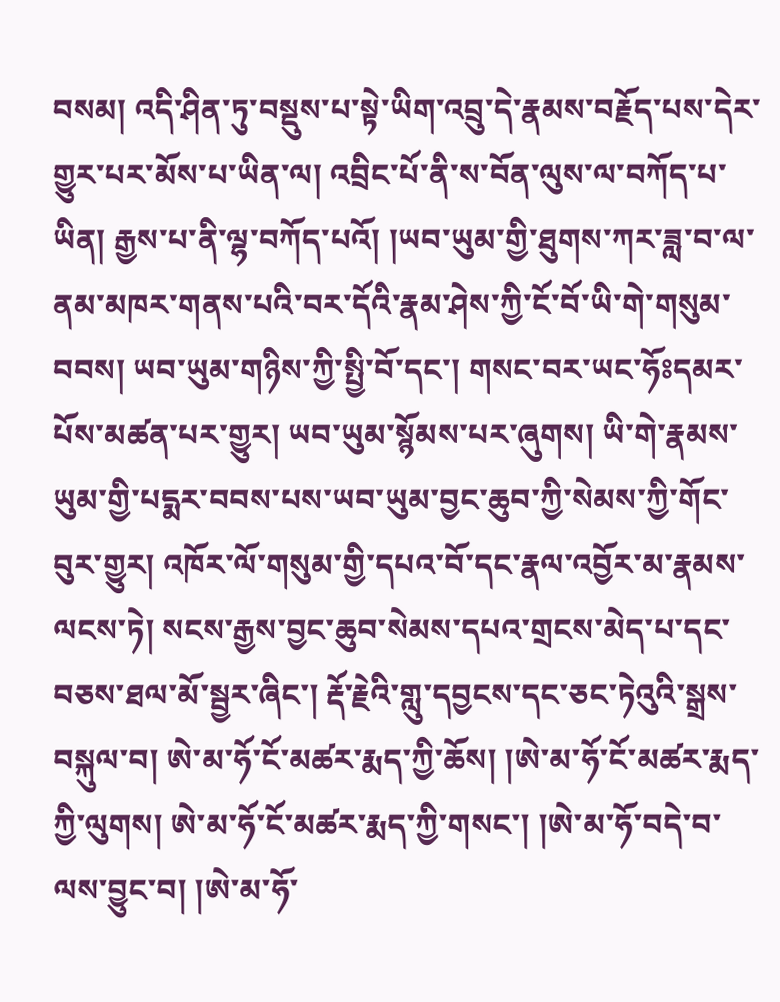བསམ། འདི་ཤིན་ཏུ་བསྡུས་པ་སྟེ་ཡིག་འབྲུ་དེ་རྣམས་བརྗོད་པས་དེར་གྱུར་པར་མོས་པ་ཡིན་ལ། འབྲིང་པོ་ནི་ས་བོན་ལུས་ལ་བཀོད་པ་ཡིན། རྒྱས་པ་ནི་ལྷ་བཀོད་པའོ། །ཡབ་ཡུམ་གྱི་ཐུགས་ཀར་ཟླ་བ་ལ་ནམ་མཁར་གནས་པའི་བར་དོའི་རྣམ་ཤེས་ཀྱི་ངོ་བོ་ཡི་གེ་གསུམ་བབས། ཡབ་ཡུམ་གཉིས་ཀྱི་སྤྱི་བོ་དང་། གསང་བར་ཡང་ཧོཿདམར་པོས་མཚན་པར་གྱུར། ཡབ་ཡུམ་སྙོམས་པར་ཞུགས། ཡི་གེ་རྣམས་ཡུམ་གྱི་པདྨར་བབས་པས་ཡབ་ཡུམ་བྱང་ཆུབ་ཀྱི་སེམས་ཀྱི་གོང་བུར་གྱུར། འཁོར་ལོ་གསུམ་གྱི་དཔའ་བོ་དང་རྣལ་འབྱོར་མ་རྣམས་ལངས་ཏེ། སངས་རྒྱས་བྱང་ཆུབ་སེམས་དཔའ་གྲངས་མེད་པ་དང་བཅས་ཐལ་མོ་སྦྱར་ཞིང་། རྡོ་རྗེའི་གླུ་དབྱངས་དང་ཅང་ཏེའུའི་སྒྲས་བསྐུལ་བ། ཨེ་མ་ཧོ་ངོ་མཚར་རྨད་ཀྱི་ཆོས། །ཨེ་མ་ཧོ་ངོ་མཚར་རྨད་ཀྱི་ལུགས། ཨེ་མ་ཧོ་ངོ་མཚར་རྨད་ཀྱི་གསང་། །ཨེ་མ་ཧོ་བདེ་བ་ལས་བྱུང་བ། །ཨེ་མ་ཧོ་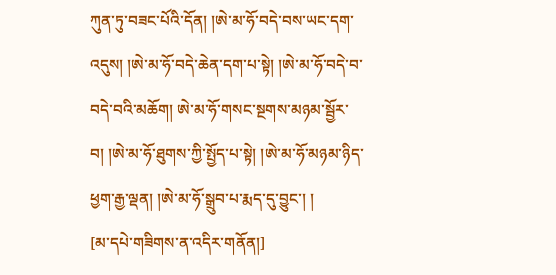ཀུན་ཏུ་བཟང་པོའི་དོན། །ཨེ་མ་ཧོ་བདེ་བས་ཡང་དག་འདུས། །ཨེ་མ་ཧོ་བདེ་ཆེན་དག་པ་སྟེ། །ཨེ་མ་ཧོ་བདེ་བ་བདེ་བའི་མཆོག། ཨེ་མ་ཧོ་གསང་སྔགས་མཉམ་སྦྱོར་བ། །ཨེ་མ་ཧོ་ཐུགས་ཀྱི་སྤྱོད་པ་སྟེ། །ཨེ་མ་ཧོ་མཉམ་ཉིད་ཕྱག་རྒྱ་ལྡན། །ཨེ་མ་ཧོ་སྒྲུབ་པ་རྨད་དུ་བྱུང་། །
[མ་དཔེ་གཟིགས་ན་འདིར་གནོན།]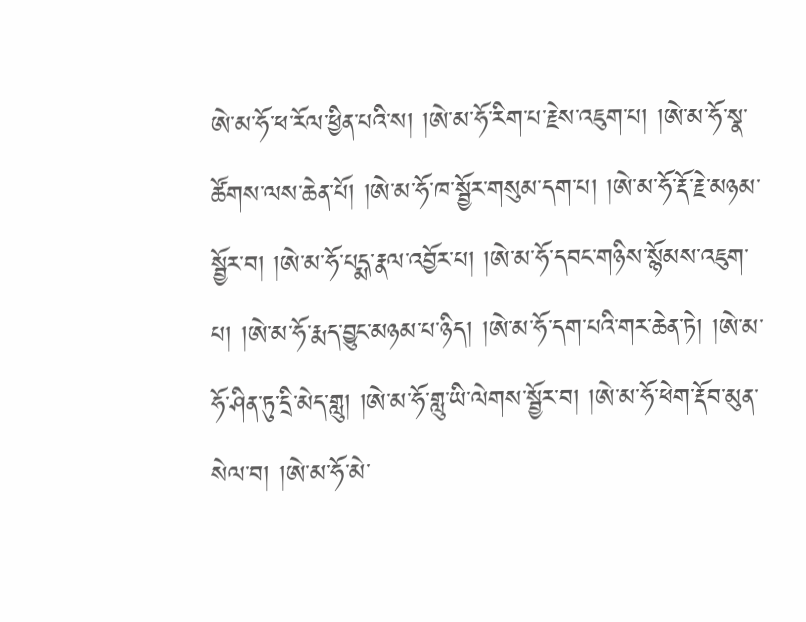ཨེ་མ་ཧོ་ཕ་རོལ་ཕྱིན་པའི་ས། །ཨེ་མ་ཧོ་རིག་པ་རྗེས་འཇུག་པ། །ཨེ་མ་ཧོ་སྣ་ཚོགས་ལས་ཆེན་པོ། །ཨེ་མ་ཧོ་ཁ་སྦྱོར་གསུམ་དག་པ། །ཨེ་མ་ཧོ་རྡོ་རྗེ་མཉམ་སྦྱོར་བ། །ཨེ་མ་ཧོ་པདྨ་རྣལ་འབྱོར་པ། །ཨེ་མ་ཧོ་དབང་གཉིས་སྙོམས་འཇུག་པ། །ཨེ་མ་ཧོ་རྨད་བྱུང་མཉམ་པ་ཉིད། །ཨེ་མ་ཧོ་དག་པའི་གར་ཆེན་ཏེ། །ཨེ་མ་ཧོ་ཤིན་ཏུ་དྲི་མེད་གླུ། །ཨེ་མ་ཧོ་གླུ་ཡི་ལེགས་སྦྱོར་བ། །ཨེ་མ་ཧོ་ཕེག་རྡོབ་མུན་སེལ་བ། །ཨེ་མ་ཧོ་མེ་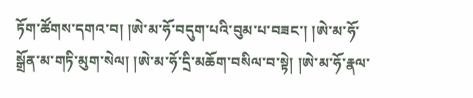ཏོག་ཚོགས་དགའ་བ། །ཨེ་མ་ཧོ་བདུག་པའི་བུམ་པ་བཟང་། །ཨེ་མ་ཧོ་སྒྲོན་མ་གཏི་མུག་སེལ། །ཨེ་མ་ཧོ་དྲི་མཆོག་བསིལ་བ་སྟེ། །ཨེ་མ་ཧོ་རྣལ་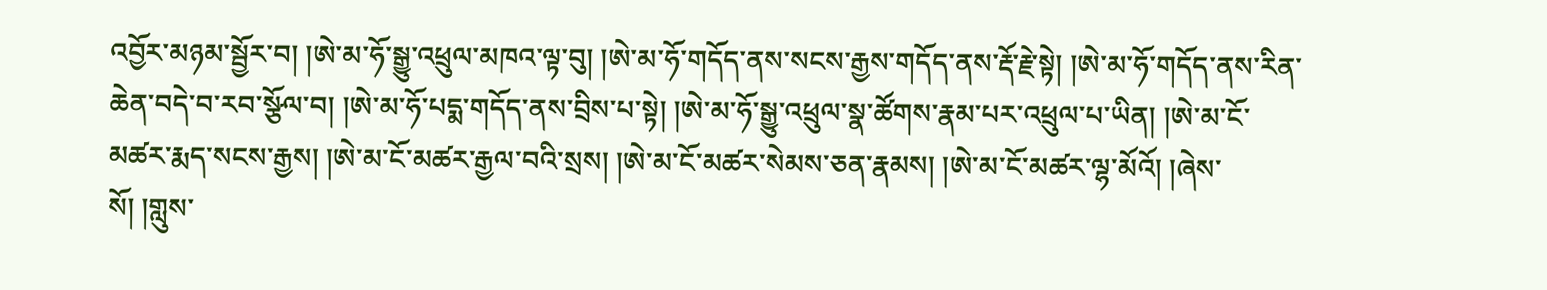འབྱོར་མཉམ་སྦྱོར་བ། །ཨེ་མ་ཧོ་སྒྱུ་འཕྲུལ་མཁའ་ལྟ་བུ། །ཨེ་མ་ཧོ་གདོད་ནས་སངས་རྒྱས་གདོད་ནས་རྡོ་རྗེ་སྟེ། །ཨེ་མ་ཧོ་གདོད་ནས་རིན་ཆེན་བདེ་བ་རབ་སྩོལ་བ། །ཨེ་མ་ཧོ་པདྨ་གདོད་ནས་བྲིས་པ་སྟེ། །ཨེ་མ་ཧོ་སྒྱུ་འཕྲུལ་སྣ་ཚོགས་རྣམ་པར་འཕྲུལ་པ་ཡིན། །ཨེ་མ་ངོ་མཚར་རྨད་སངས་རྒྱས། །ཨེ་མ་ངོ་མཚར་རྒྱལ་བའི་སྲས། །ཨེ་མ་ངོ་མཚར་སེམས་ཅན་རྣམས། །ཨེ་མ་ངོ་མཚར་ལྷ་མོའོ། །ཞེས་སོ། །གླུས་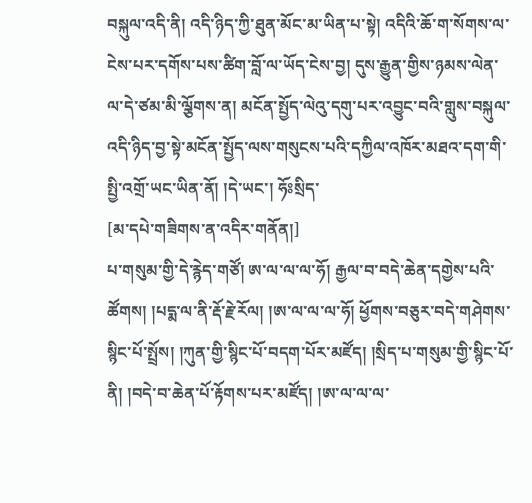བསྐུལ་འདི་ནི། འདི་ཉིད་ཀྱི་ཐུན་མོང་མ་ཡིན་པ་སྟེ། འདིའི་ཆོ་ག་སོགས་ལ་ངེས་པར་དགོས་པས་ཚིག་བློ་ལ་ཡོད་ངེས་བྱ། དུས་རྒྱུན་གྱིས་ཉམས་ལེན་ལ་དེ་ཙམ་མི་ལྕོགས་ན། མངོན་སྤྱོད་ལེའུ་དགུ་པར་འབྱུང་བའི་གླུས་བསྐུལ་འདི་ཉིད་བྱ་སྟེ་མངོན་སྤྱོད་ལས་གསུངས་པའི་དཀྱིལ་འཁོར་མཐའ་དག་གི་སྤྱི་འགྲོ་ཡང་ཡིན་ནོ། །དེ་ཡང་། ཧོཿསྲིད་
[མ་དཔེ་གཟིགས་ན་འདིར་གནོན།]
པ་གསུམ་གྱི་དེ་རྙེད་གཙོ། ཨ་ལ་ལ་ལ་ཧོ། རྒྱལ་བ་བདེ་ཆེན་དགྱེས་པའི་ཚོགས། །པདྨ་ལ་ནི་རྡོ་རྗེ་རོལ། །ཨ་ལ་ལ་ལ་ཧོ། ཕྱོགས་བཅུར་བདེ་གཤེགས་སྙིང་པོ་སྤྲོས། །ཀུན་གྱི་སྙིང་པོ་བདག་པོར་མཛོད། །སྲིད་པ་གསུམ་གྱི་སྙིང་པོ་ནི། །བདེ་བ་ཆེན་པོ་རྟོགས་པར་མཛོད། །ཨ་ལ་ལ་ལ་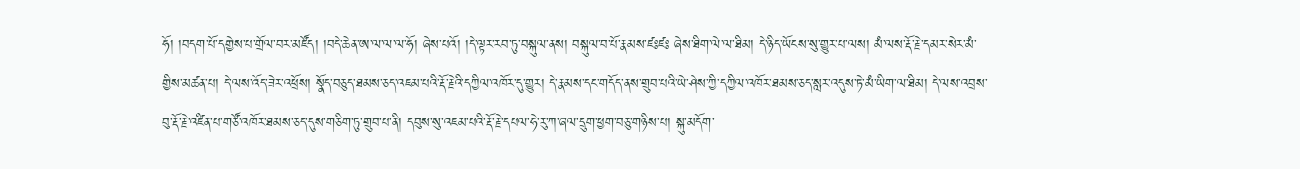ཧོ། །བདག་པོ་དགྱེས་པ་གྲོལ་བར་མཛོད། །བདེ་ཆེན་ཨ་ལ་ལ་ལ་ཧོ། ཞེས་པའོ། །དེ་ལྟར་རབ་ཏུ་བསྐུལ་ནས། བསྐུལ་བ་པོ་རྣམས་ཛཿཛཿ ཞེས་ཐིག་ལེ་ལ་ཐིམ། དེ་ཉིད་ཡོངས་སུ་གྱུར་པ་ལས། མཾ་ལས་རྡོ་རྗེ་དམར་སེར་མཾ་གྱིས་མཚན་པ། དེ་ལས་འོད་ཟེར་འཕྲོས། སྣོད་བཅུད་ཐམས་ཅད་འཇམ་པའི་རྡོ་རྗེའི་དཀྱིལ་འཁོར་དུ་གྱུར། དེ་རྣམས་དང་གདོད་ནས་གྲུབ་པའི་ཡེ་ཤེས་ཀྱི་དཀྱིལ་འཁོར་ཐམས་ཅད་སླར་འདུས་ཏེ་མཾ་ཡིག་ལ་ཐིམ། དེ་ལས་འབྲས་བུ་རྡོ་རྗེ་འཛིན་པ་གཙོ་འཁོར་ཐམས་ཅད་དུས་གཅིག་ཏུ་གྲུབ་པ་ནི། དབུས་སུ་འཇམ་པའི་རྡོ་རྗེ་དཔལ་ཧེ་རུ་ཀ་ཞལ་དྲུག་ཕྱག་བཅུ་གཉིས་པ། སྐུ་མདོག་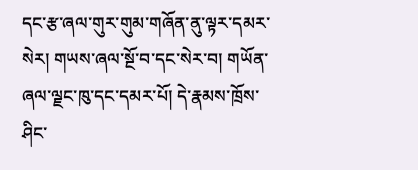དང་རྩ་ཞལ་གུར་གུམ་གཞོན་ནུ་ལྟར་དམར་སེར། གཡས་ཞལ་སྔོ་བ་དང་སེར་བ། གཡོན་ཞལ་ལྗང་ཁུ་དང་དམར་པོ། དེ་རྣམས་ཁྲོས་ཤིང་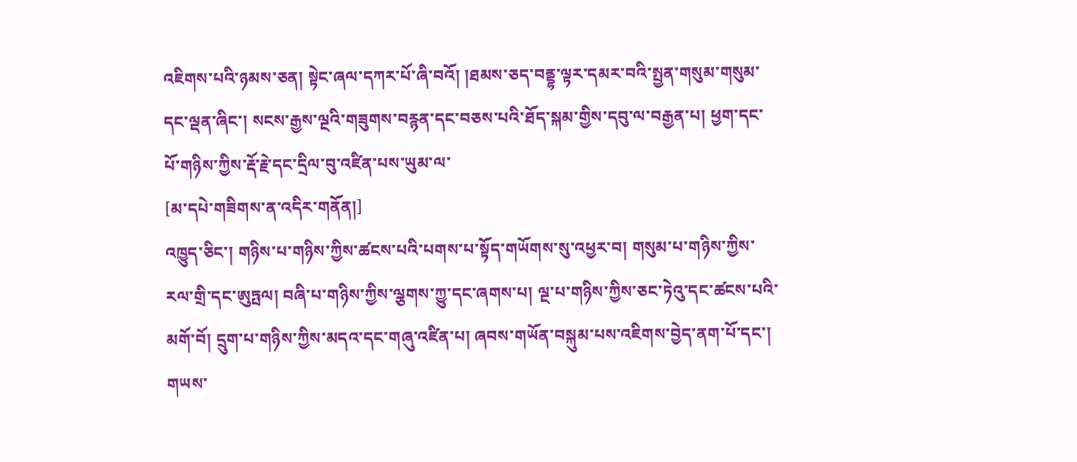འཇིགས་པའི་ཉམས་ཅན། སྟེང་ཞལ་དཀར་པོ་ཞི་བའོ། །ཐམས་ཅད་བནྡྷ་ལྟར་དམར་བའི་སྤྱན་གསུམ་གསུམ་དང་ལྡན་ཞིང་། སངས་རྒྱས་ལྔའི་གཟུགས་བརྙན་དང་བཅས་པའི་ཐོད་སྐམ་གྱིས་དབུ་ལ་བརྒྱན་པ། ཕྱག་དང་པོ་གཉིས་ཀྱིས་རྡོ་རྗེ་དང་དྲིལ་བུ་འཛིན་པས་ཡུམ་ལ་
[མ་དཔེ་གཟིགས་ན་འདིར་གནོན།]
འཁྱུད་ཅིང་། གཉིས་པ་གཉིས་ཀྱིས་ཚངས་པའི་པགས་པ་སྟོད་གཡོགས་སུ་འཕྱར་བ། གསུམ་པ་གཉིས་ཀྱིས་རལ་གྲི་དང་ཨུཏྤལ། བཞི་པ་གཉིས་ཀྱིས་ལྕགས་ཀྱུ་དང་ཞགས་པ། ལྔ་པ་གཉིས་ཀྱིས་ཅང་ཏེའུ་དང་ཚངས་པའི་མགོ་བོ། དྲུག་པ་གཉིས་ཀྱིས་མདའ་དང་གཞུ་འཛིན་པ། ཞབས་གཡོན་བསྐུམ་པས་འཇིགས་བྱེད་ནག་པོ་དང་། གཡས་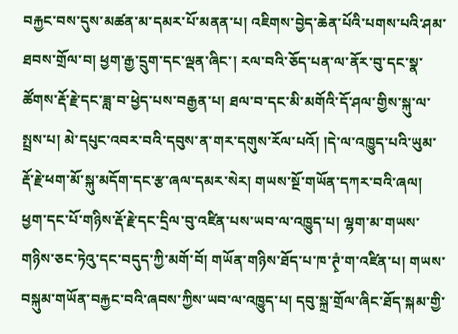བརྐྱང་བས་དུས་མཚན་མ་དམར་པོ་མནན་པ། འཇིགས་བྱེད་ཆེན་པོའི་པགས་པའི་ཤམ་ཐབས་གྲོལ་བ། ཕྱག་རྒྱ་དྲུག་དང་ལྡན་ཞིང་། རལ་བའི་ཅོད་པན་ལ་ནོར་བུ་དང་སྣ་ཚོགས་རྡོ་རྗེ་དང་ཟླ་བ་ཕྱེད་པས་བརྒྱན་པ། ཐལ་བ་དང་མི་མགོའི་དོ་ཤལ་གྱིས་སྐུ་ལ་སྤྲས་པ། མེ་དཔུང་འབར་བའི་དབུས་ན་གར་དགུས་རོལ་པའོ། །དེ་ལ་འཁྱུད་པའི་ཡུམ་རྡོ་རྗེ་ཕག་མོ་སྐུ་མདོག་དང་རྩ་ཞལ་དམར་སེར། གཡས་སྔོ་གཡོན་དཀར་བའི་ཞལ། ཕྱག་དང་པོ་གཉིས་རྡོ་རྗེ་དང་དྲིལ་བུ་འཛིན་པས་ཡབ་ལ་འཁྱུད་པ། ལྷག་མ་གཡས་གཉིས་ཅང་ཏེའུ་དང་བདུད་ཀྱི་མགོ་བོ། གཡོན་གཉིས་ཐོད་པ་ཁ་ཊྭཾ་ག་འཛིན་པ། གཡས་བསྐུམ་གཡོན་བརྐྱང་བའི་ཞབས་ཀྱིས་ཡབ་ལ་འཁྱུད་པ། དབུ་སྐྲ་གྲོལ་ཞིང་ཐོད་སྐམ་གྱི་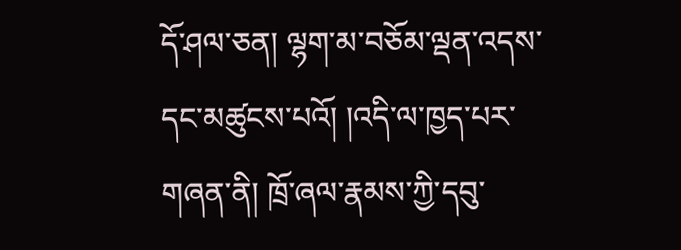དོ་ཤལ་ཅན། ལྷག་མ་བཅོམ་ལྡན་འདས་དང་མཚུངས་པའོ། །འདི་ལ་ཁྱད་པར་གཞན་ནི། ཁྲོ་ཞལ་རྣམས་ཀྱི་དབུ་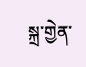སྐྲ་གྱེན་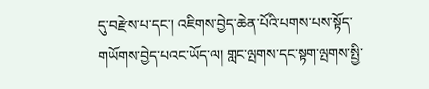དུ་བརྫེས་པ་དང་། འཇིགས་བྱེད་ཆེན་པོའི་པགས་པས་སྟོད་གཡོགས་བྱེད་པའང་ཡོད་ལ། གླང་ལྤགས་དང་སྟག་ལྤགས་སྤྱི་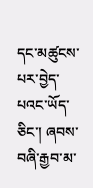དང་མཚུངས་པར་བྱེད་པའང་ཡོད་ཅིང་། ཞབས་བཞི་རྒྱབ་མ་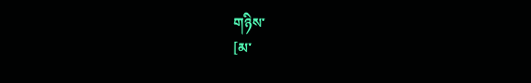གཉིས་
[མ་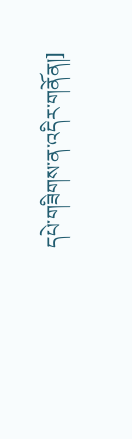དཔེ་གཟིགས་ན་འདིར་གནོན།]